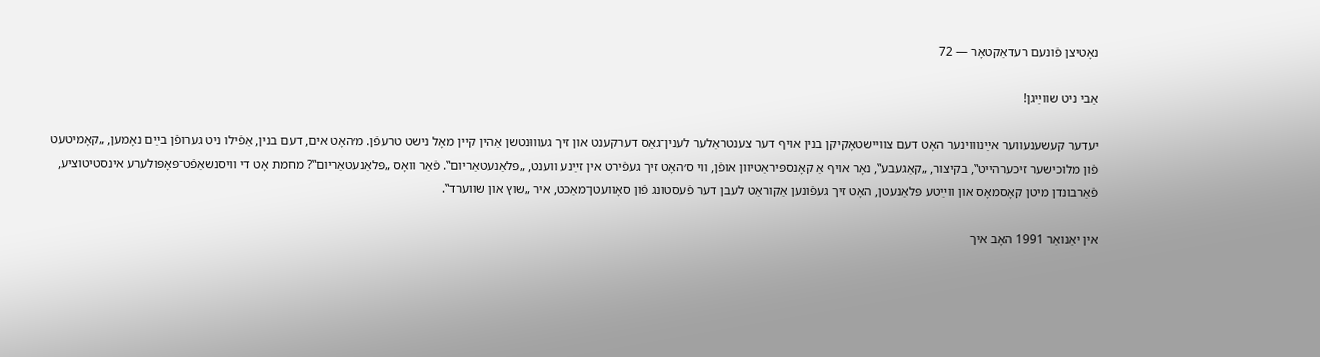נאָטיצן פֿונעם רעדאַקטאָר — 72

אַבי ניט שווײַגן!

יעדער קעשענעווער אײַנוווינער האָט דעם צוויישטאָקיקן בנין אויף דער צענטראַלער לענין־גאַס דערקענט און זיך געוווּנטשן אַהין קיין מאָל נישט טרעפֿן. מ׳האָט אים, דעם בנין, אַפֿילו ניט גערופֿן בײַם נאָמען, „קאָמיטעט פֿון מלוכישער זיכערהייט‟, בקיצור, „קאַגעבע‟, נאָר אויף אַ קאָנספּיראַטיוון אופֿן, ווי ס׳האָט זיך געפֿירט אין זײַנע ווענט, „פּלאַנעטאַריום‟. פֿאַר וואָס „פּלאַנעטאַריום‟? מחמת אָט די וויסנשאַפֿט־פּאָפּולערע אינסטיטוציע, פֿאַרבונדן מיטן קאָסמאָס און ווײַטע פּלאַנעטן, האָט זיך געפֿונען אַקוראַט לעבן דער פֿעסטונג פֿון סאָוועטן־מאַכט, איר „שוץ און שווערד‟.

אין יאַנואַר 1991 האָב איך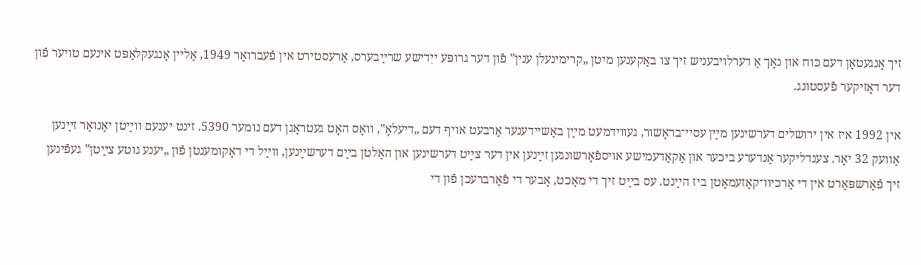זיך אָנגעטאָן דעם כּוח און נאָך אַ דערלויבעניש זיך צו באַקענען מיטן „קרימינעלן ענין‟ פֿון דער גרופּע ייִדישע שרײַבערס, אַרעסטירט אין פֿעברואַר 1949, אַליין אָנגעקלאַפּט אינעם טויער פֿון דער דאָזיקער פֿעסטונג.

אין 1992 איז אין ירושלים דערשינען מײַן עסיי־בראָשור, געווידמעט מײַן באַשיידענער אַרבעט אויף דעם „דיעלאָ‟, וואָס האָט געטראָגן דעם נומער 5390. זינט יענעם ווײַטן יאַנואַר זײַנען אַוועק 32 יאָר. צענדליקער אַנדערע ביכער און אַקאַדעמישע אויספֿאָרשונגען זײַנען אין דער צײַט דערשינען און האַלטן בײַם דערשײַנען, ווײַל די דאָקומענטן פֿון „יענע גוטע צײַטן‟ געפֿינען זיך פֿאַרשפּאַרט אין די אַרכיוו־קאַזעמאַטן ביז הײַנט. עס בײַט זיך די מאַכט, אָבער די פֿאַרברעכן פֿון די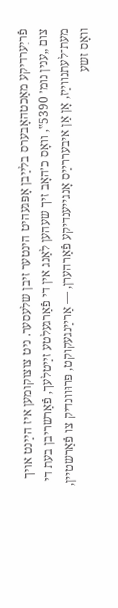פֿריִערדיקע מאַכטהאָבערס בלײַבן אָפּגעהיט הינטער זיבן שלעסער. ניט צוצוקומען איז הײַנט אויך צום „ענין נומ׳ 5390‟, וואָס כ׳האָב זיך שעהען לאַנג אין די פֿאַרגעלטע זײַטלעך, פֿאַרשריבן בעת די מעת־לעתנווײַז, אָן אַן איבעררײַס אָנגייענדיקע פֿאַרהערן, — אַרײַנגעקוקט, פּרוּוונדיק צו פֿאַרשטיין, וואָס זשע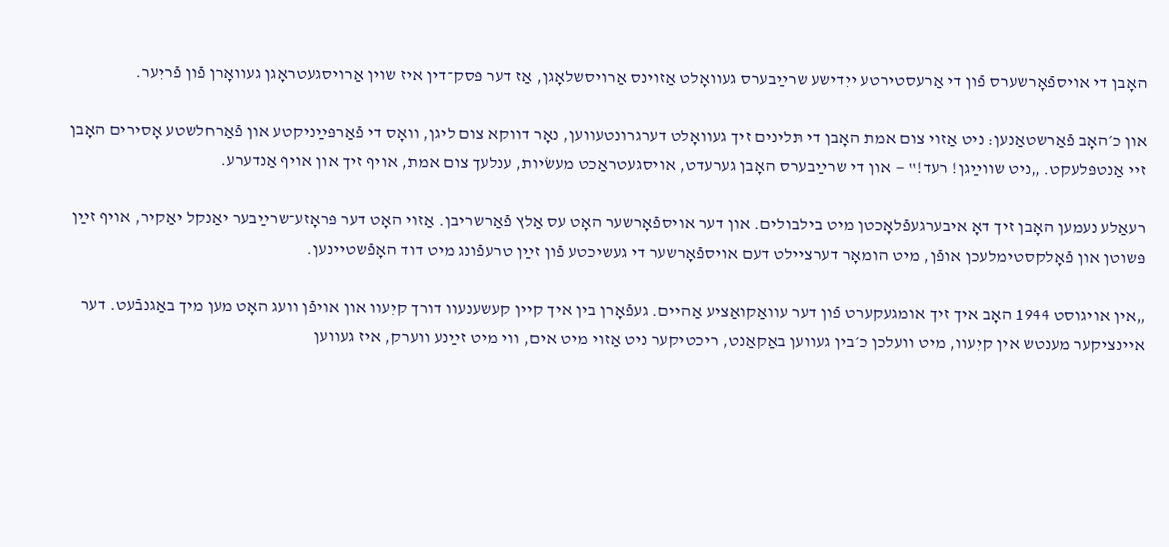האָבן די אויספֿאָרשערס פֿון די אַרעסטירטע ייִדישע שרײַבערס געוואָלט אַזוינס אַרויסשלאָגן, אַז דער פּסק־דין איז שוין אַרויסגעטראָגן געוואָרן פֿון פֿריִער.

און כ׳האָב פֿאַרשטאַנען: ניט אַזוי צום אמת האָבן די תּלינים זיך געוואָלט דערגרונטעווען, נאָר דווקא צום ליגן, וואָס די פֿאַרפּײַניקטע און פֿאַרחלשטע אָסירים האָבן זיי אַנטפּלעקט. „ניט שווײַגן! רעד!‟ — און די שרײַבערס האָבן גערעדט, אויסגעטראַכט מעשׂיות, ענלעך צום אמת, אויף זיך און אויף אַנדערע.

רעאַלע נעמען האָבן זיך דאָ איבערגעפֿלאָכטן מיט בילבולים. און דער אויספֿאָרשער האָט עס אַלץ פֿאַרשריבן. אַזוי האָט דער פּראָזע־שרײַבער יאַנקל יאַקיר, אויף זײַן פּשוטן און פֿאָלקסטימלעכן אופֿן, מיט הומאָר דערציילט דעם אויספֿאָרשער די געשיכטע פֿון זײַן טרעפֿונג מיט דוד האָפֿשטיינען.

„אין אויגוסט 1944 האָב איך זיך אומגעקערט פֿון דער עוואַקואַציע אַהיים. געפֿאָרן בין איך קיין קעשענעוו דורך קיִעוו און אויפֿן וועג האָט מען מיך באַגנבֿעט. דער איינציקער מענטש אין קיִעוו, מיט וועלכן כ׳בין געווען באַקאַנט, ריכטיקער ניט אַזוי מיט אים, ווי מיט זײַנע ווערק, איז געווען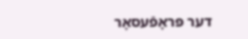דער פּראָפֿעסאָר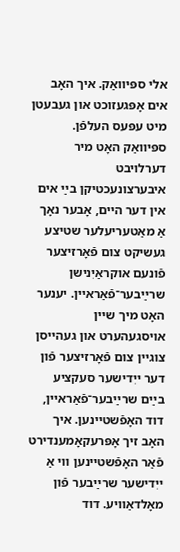אלי ספּיוואַק. איך האָב אים אָפּגעזוכט און געבעטן מיט עפּעס העלפֿן. ספּיוואַק האָט מיר דערלויבט איבערצונעכטיקן בײַ אים אין דער היים, אָבער נאָך אַ מאַטעריעלער שטיצע געשיקט צום פֿאָרזיצער פֿונעם אוקראַיִנישן שרײַבער־פֿאַראיין. יענער האָט מיך שיין אויסגעהערט און געהייסן צוגיין צום פֿאָרזיצער פֿון דער ייִדישער סעקציע בײַם שרײַבער־פֿאַראיין, דוד האָפֿשטיינען. איך האָב זיך אָפּרעקאָמענדירט פֿאַר האָפֿשטיינען ווי אַ ייִדישער שרײַבער פֿון מאָלדאַוויע. דוד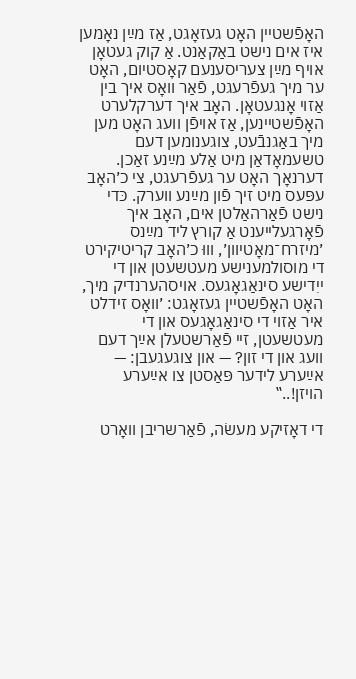האָפֿשטיין האָט געזאָגט, אַז מײַן נאָמען איז אים נישט באַקאַנט. אַ קוק געטאָן אויף מײַן צעריסענעם קאָסטיום, האָט ער מיך געפֿרעגט, פֿאַר וואָס איך בין אַזוי אָנגעטאָן. האָב איך דערקלערט האָפֿשטיינען, אַז אויפֿן וועג האָט מען מיך באַגנבֿעט, צוגענומען דעם טשעמאָדאַן מיט אַלע מײַנע זאַכן. דערנאָך האָט ער געפֿרעגט, צי כ׳האָב עפּעס מיט זיך פֿון מײַנע ווערק. כּדי נישט פֿאַרהאַלטן אים, האָב איך פֿאָרגעלייענט אַ קורץ ליד מײַנס ׳מיזרח־מאָטיוון׳, וווּ כ׳האָב קריטיקירט די מוסולמענישע מעטשעטן און די ייִדישע סינאַגאָגעס. אויסהערנדיק מיך, האָט האָפֿשטיין געזאָגט: ׳וואָס זידלט איר אַזוי די סינאַגאָגעס און די מעטשעטן, זיי פֿאַרשטעלן אײַך דעם וועג און די זון? — און צוגעגעבן: — אײַערע לידער פּאַסטן צו אײַערע הויזן!..‟

די דאָזיקע מעשׂה, פֿאַרשריבן וואָרט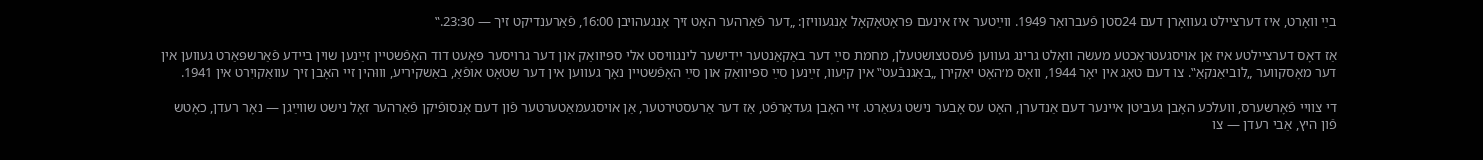בײַ וואָרט, איז דערציילט געוואָרן דעם 24סטן פֿעברואַר 1949. ווײַטער איז אינעם פּראָטאָקאָל אָנגעוויזן: „דער פֿאַרהער האָט זיך אָנגעהויבן 16:00, פֿאַרענדיקט זיך — 23:30.‟

אַז דאָס דערציילטע איז אַן אויסגעטראַכטע מעשׂה וואָלט גרינג געווען פֿעסטצושטעלן, מחמת סײַ דער באַקאַנטער ייִדישער לינגוויסט אלי ספּיוואַק און דער גרויסער פּאָעט דוד האָפֿשטיין זײַנען שוין ביידע פֿאַרשפּאַרט געווען אין דער מאָסקווער „לוביאַנקאַ‟. צו דעם טאָג אין יאָר 1944, וואָס מ׳האָט יאַקירן „באַגנבֿעט‟ אין קיִעוו, זײַנען סײַ ספּיוואַק און סײַ האָפֿשטיין נאָך געווען אין דער שטאָט אופֿאַ, באַשקיריע, וווּהין זיי האָבן זיך עוואַקויִרט אין 1941.

די צוויי פֿאָרשערס, וועלכע האָבן געביטן איינער דעם אַנדערן, האָט עס אָבער נישט געאַרט. זיי האָבן געדאַרפֿט, אַז דער אַרעסטירטער, אַן אויסגעמאַטערטער פֿון דעם אָנסופֿיקן פֿאַרהער זאָל נישט שווײַגן — נאָר רעדן, כאָטש פֿון היץ, אַבי רעדן — צו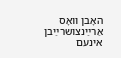האָבן וואָס אַרײַנצושרײַבן אינעם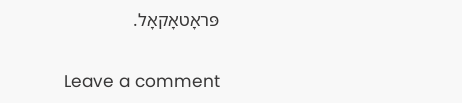פּראָטאָקאָל.

Leave a comment